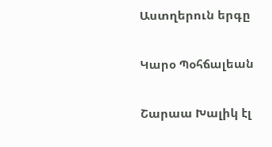Աստղերուն երգը

Կարօ Պօհճալեան

Շարաա Խալիկ էլ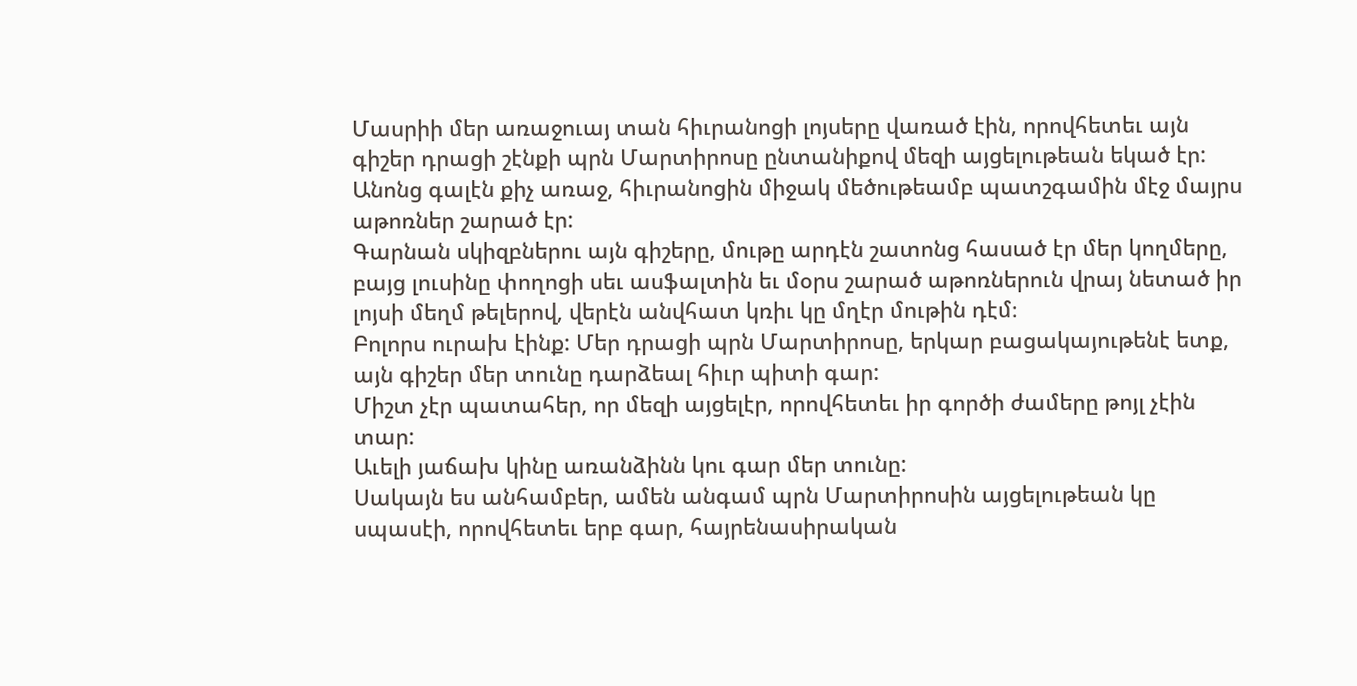Մասրիի մեր առաջուայ տան հիւրանոցի լոյսերը վառած էին, որովհետեւ այն գիշեր դրացի շէնքի պրն Մարտիրոսը ընտանիքով մեզի այցելութեան եկած էր:
Անոնց գալէն քիչ առաջ, հիւրանոցին միջակ մեծութեամբ պատշգամին մէջ մայրս աթոռներ շարած էր:
Գարնան սկիզբներու այն գիշերը, մութը արդէն շատոնց հասած էր մեր կողմերը, բայց լուսինը փողոցի սեւ ասֆալտին եւ մօրս շարած աթոռներուն վրայ նետած իր լոյսի մեղմ թելերով, վերէն անվհատ կռիւ կը մղէր մութին դէմ։
Բոլորս ուրախ էինք: Մեր դրացի պրն Մարտիրոսը, երկար բացակայութենէ ետք, այն գիշեր մեր տունը դարձեալ հիւր պիտի գար:
Միշտ չէր պատահեր, որ մեզի այցելէր, որովհետեւ իր գործի ժամերը թոյլ չէին տար:
Աւելի յաճախ կինը առանձինն կու գար մեր տունը:
Սակայն ես անհամբեր, ամեն անգամ պրն Մարտիրոսին այցելութեան կը սպասէի, որովհետեւ երբ գար, հայրենասիրական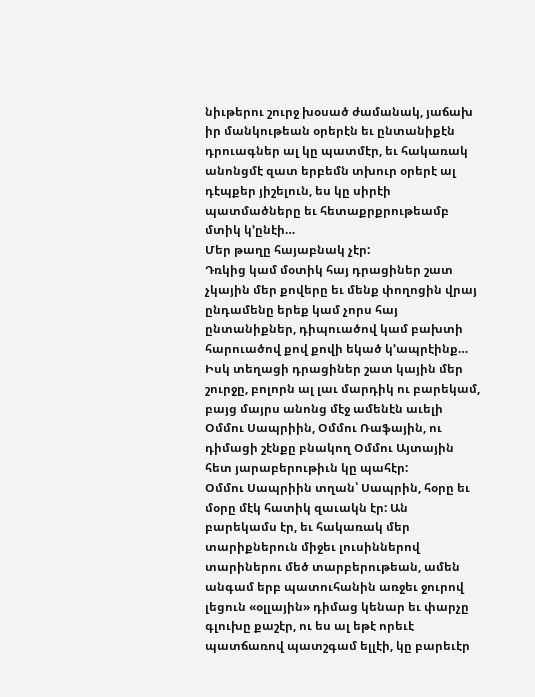նիւթերու շուրջ խօսած ժամանակ, յաճախ իր մանկութեան օրերէն եւ ընտանիքէն դրուագներ ալ կը պատմէր, եւ հակառակ անոնցմէ զատ երբեմն տխուր օրերէ ալ դէպքեր յիշելուն, ես կը սիրէի պատմածները եւ հետաքրքրութեամբ մտիկ կ՚ընէի…
Մեր թաղը հայաբնակ չէր:
Դռկից կամ մօտիկ հայ դրացիներ շատ չկային մեր քովերը եւ մենք փողոցին վրայ ընդամենը երեք կամ չորս հայ ընտանիքներ, դիպուածով կամ բախտի հարուածով քով քովի եկած կ՚ապրէինք… Իսկ տեղացի դրացիներ շատ կային մեր շուրջը, բոլորն ալ լաւ մարդիկ ու բարեկամ, բայց մայրս անոնց մէջ ամենէն աւելի Օմմու Սապրիին, Օմմու Ռաֆային, ու դիմացի շէնքը բնակող Օմմու Այտային հետ յարաբերութիւն կը պահէր:
Օմմու Սապրիին տղան՝ Սապրին, հօրը եւ մօրը մէկ հատիկ զաւակն էր: Ան բարեկամս էր, եւ հակառակ մեր տարիքներուն միջեւ լուսիններով տարիներու մեծ տարբերութեան, ամեն անգամ երբ պատուհանին առջեւ ջուրով լեցուն «օլլային» դիմաց կենար եւ փարչը գլուխը քաշէր, ու ես ալ եթէ որեւէ պատճառով պատշգամ ելլէի, կը բարեւէր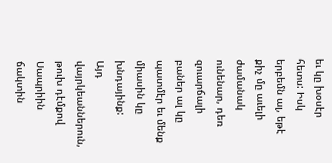եւ կը խօսէր հետս: Իսկ երբեմն ալ, եթէ քիչ մը աւելի ժամանակ ունենար, դեռ զուարճալի բաներ ալ կը պատմէր եւ մենք միասին կը խնդայինք:
Այդ վայրկեաններուն, թուխ դէմքով Սապրիին ճակտին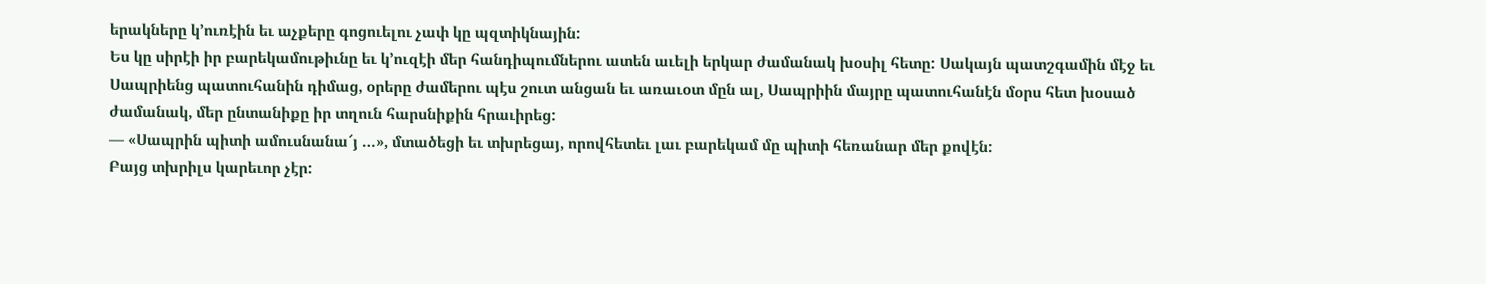երակները կ՚ուռէին եւ աչքերը գոցուելու չափ կը պզտիկնային:
Ես կը սիրէի իր բարեկամութիւնը եւ կ՚ուզէի մեր հանդիպումներու ատեն աւելի երկար ժամանակ խօսիլ հետը: Սակայն պատշգամին մէջ եւ Սապրիենց պատուհանին դիմաց, օրերը ժամերու պէս շուտ անցան եւ առաւօտ մըն ալ, Սապրիին մայրը պատուհանէն մօրս հետ խօսած ժամանակ, մեր ընտանիքը իր տղուն հարսնիքին հրաւիրեց:
— «Սապրին պիտի ամուսնանա՜յ …», մտածեցի եւ տխրեցայ, որովհետեւ լաւ բարեկամ մը պիտի հեռանար մեր քովէն:
Բայց տխրիլս կարեւոր չէր: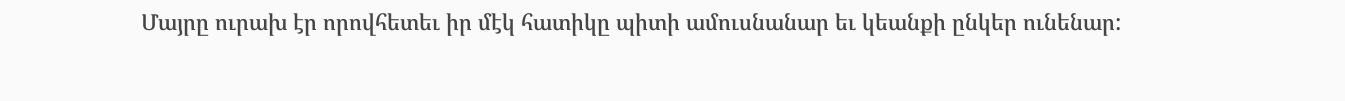Մայրը ուրախ էր որովհետեւ իր մէկ հատիկը պիտի ամուսնանար եւ կեանքի ընկեր ունենար: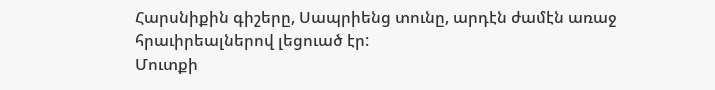Հարսնիքին գիշերը, Սապրիենց տունը, արդէն ժամէն առաջ հրաւիրեալներով լեցուած էր:
Մուտքի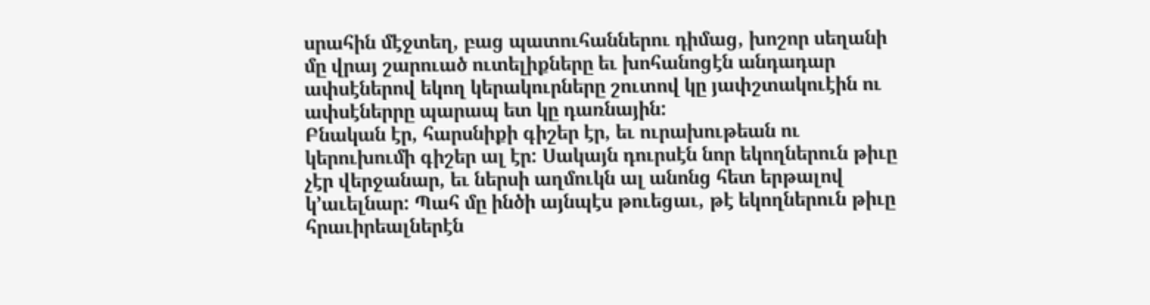սրահին մէջտեղ, բաց պատուհաններու դիմաց, խոշոր սեղանի մը վրայ շարուած ուտելիքները եւ խոհանոցէն անդադար ափսէներով եկող կերակուրները շուտով կը յափշտակուէին ու ափսէներրը պարապ ետ կը դառնային:
Բնական էր, հարսնիքի գիշեր էր, եւ ուրախութեան ու կերուխումի գիշեր ալ էր: Սակայն դուրսէն նոր եկողներուն թիւը չէր վերջանար, եւ ներսի աղմուկն ալ անոնց հետ երթալով կ՚աւելնար: Պահ մը ինծի այնպէս թուեցաւ, թէ եկողներուն թիւը հրաւիրեալներէն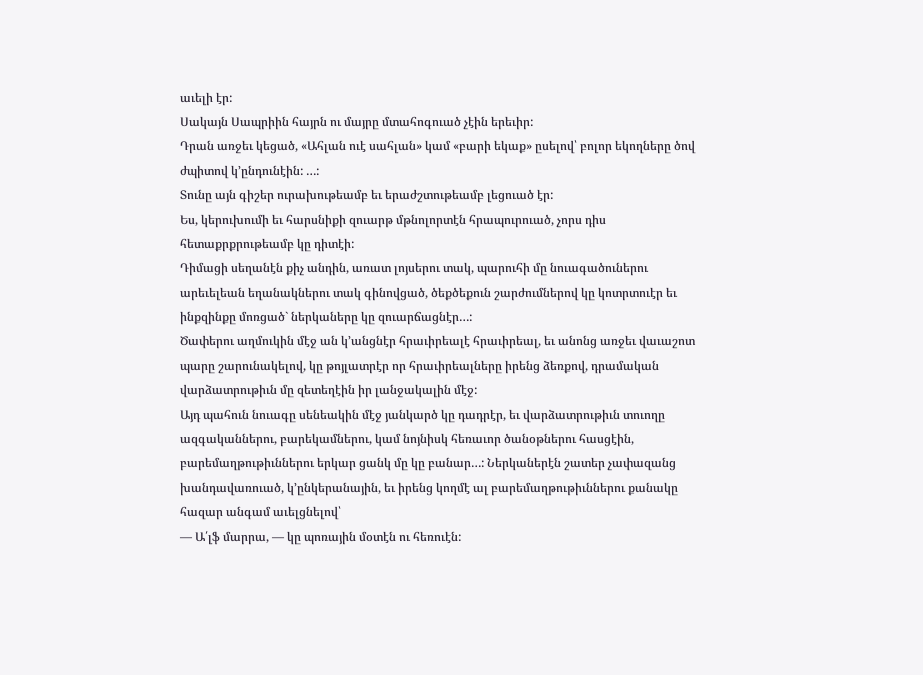աւելի էր:
Սակայն Սապրիին հայրն ու մայրը մտահոգուած չէին երեւիր:
Դրան առջեւ կեցած, «Ահլան ուէ սահլան» կամ «բարի եկաք» ըսելով՝ բոլոր եկողները ծով ժպիտով կ՚ընդունէին: …:
Տունը այն գիշեր ուրախութեամբ եւ երաժշտութեամբ լեցուած էր:
Ես, կերուխումի եւ հարսնիքի զուարթ մթնոլորտէն հրապուրուած, չորս դիս հետաքրքրութեամբ կը դիտէի:
Դիմացի սեղանէն քիչ անդին, առատ լոյսերու տակ, պարուհի մը նուագածուներու արեւելեան եղանակներու տակ գինովցած, ծեքծեքուն շարժումներով կը կոտրտուէր եւ ինքզինքը մոռցած` ներկաները կը զուարճացնէր…:
Ծափերու աղմուկին մէջ ան կ՚անցնէր հրաւիրեալէ հրաւիրեալ, եւ անոնց առջեւ վաւաշոտ պարը շարունակելով, կը թոյլատրէր որ հրաւիրեալները իրենց ձեռքով, դրամական վարձատրութիւն մը զետեղէին իր լանջակալին մէջ:
Այդ պահուն նուագը սենեակին մէջ յանկարծ կը դադրէր, եւ վարձատրութիւն տուողը ազգականներու, բարեկամներու, կամ նոյնիսկ հեռաւոր ծանօթներու հասցէին, բարեմաղթութիւններու երկար ցանկ մը կը բանար…: Ներկաներէն շատեր չափազանց խանդավառուած, կ՚ընկերանային, եւ իրենց կողմէ ալ բարեմաղթութիւններու քանակը հազար անգամ աւելցնելով՝
— Ա՛լֆ մարրա, — կը պոռային մօտէն ու հեռուէն: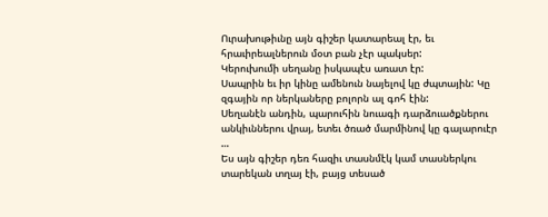Ուրախութիւնը այն գիշեր կատարեալ էր, եւ հրաւիրեալներուն մօտ բան չէր պակսեր:
Կերուխումի սեղանը իսկապէս առատ էր:
Սապրին եւ իր կինը ամենուն նայելով կը ժպտային: Կը զգային որ ներկաները բոլորն ալ գոհ էին:
Սեղանէն անդին, պարուհին նուագի դարձուածքներու անկիւններու վրայ, ետեւ ծռած մարմինով կը գալարուէր …
Ես այն գիշեր դեռ հազիւ տասնմէկ կամ տասներկու տարեկան տղայ էի, բայց տեսած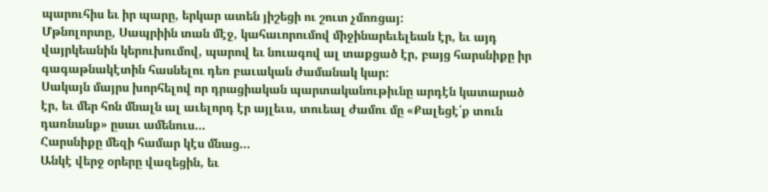պարուհիս եւ իր պարը, երկար ատեն յիշեցի ու շուտ չմոռցայ:
Մթնոլորտը, Սապրիին տան մէջ, կահաւորումով միջինարեւելեան էր, եւ այդ վայրկեանին կերուխումով, պարով եւ նուագով ալ տաքցած էր, բայց հարսնիքը իր գագաթնակէտին հասնելու դեռ բաւական ժամանակ կար:
Սակայն մայրս խորհելով որ դրացիական պարտականութիւնը արդէն կատարած էր, եւ մեր հոն մնալն ալ աւելորդ էր այլեւս, տուեալ ժամու մը «Քալեցէ՛ք տուն դառնանք» ըսաւ ամենուս…
Հարսնիքը մեզի համար կէս մնաց…
Անկէ վերջ օրերը վազեցին, եւ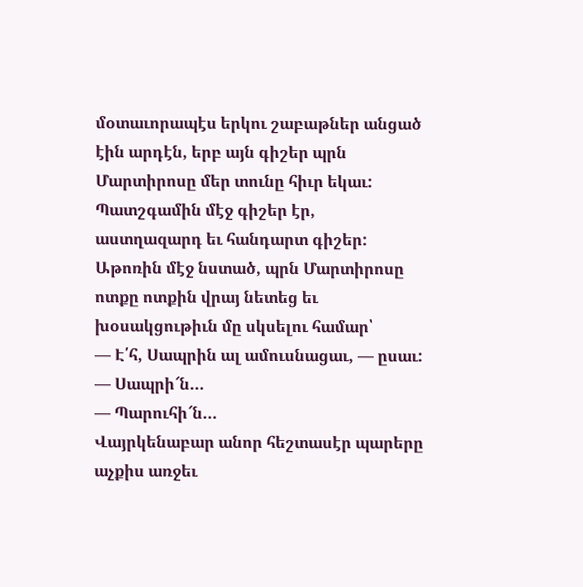մօտաւորապէս երկու շաբաթներ անցած էին արդէն, երբ այն գիշեր պրն Մարտիրոսը մեր տունը հիւր եկաւ:
Պատշգամին մէջ գիշեր էր, աստղազարդ եւ հանդարտ գիշեր:
Աթոռին մէջ նստած, պրն Մարտիրոսը ոտքը ոտքին վրայ նետեց եւ խօսակցութիւն մը սկսելու համար՝
— Է՛հ, Սապրին ալ ամուսնացաւ, — ըսաւ:
— Սապրի՜ն…
— Պարուհի՜ն…
Վայրկենաբար անոր հեշտասէր պարերը աչքիս առջեւ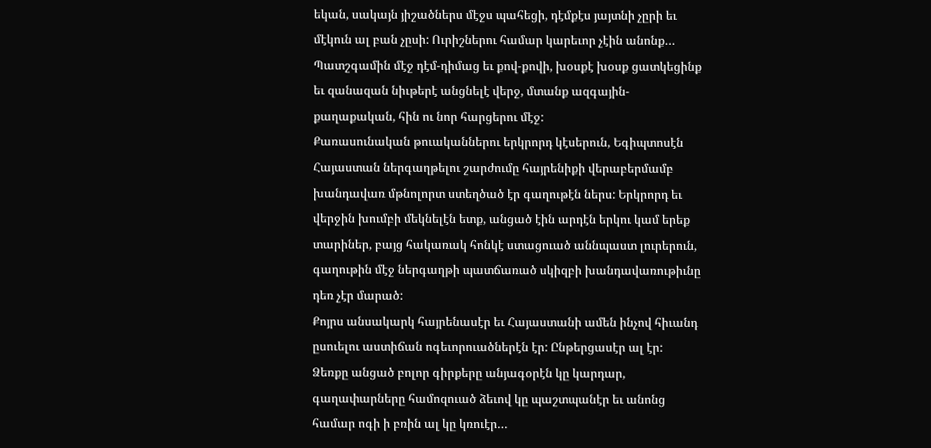եկան, սակայն յիշածներս մէջս պահեցի, դէմքէս յայտնի չըրի եւ մէկուն ալ բան չըսի: Ուրիշներու համար կարեւոր չէին անոնք…
Պատշգամին մէջ դէմ-դիմաց եւ քով-քովի, խօսքէ խօսք ցատկեցինք եւ զանազան նիւթերէ անցնելէ վերջ, մտանք ազգային-քաղաքական, հին ու նոր հարցերու մէջ:
Քառասունական թուականներու երկրորդ կէսերուն, Եգիպտոսէն Հայաստան ներգաղթելու շարժումը հայրենիքի վերաբերմամբ խանդավառ մթնոլորտ ստեղծած էր գաղութէն ներս: Երկրորդ եւ վերջին խումբի մեկնելէն ետք, անցած էին արդէն երկու կամ երեք տարիներ, բայց հակառակ հոնկէ ստացուած աննպաստ լուրերուն, գաղութին մէջ ներգաղթի պատճառած սկիզբի խանդավառութիւնը դեռ չէր մարած:
Քոյրս անսակարկ հայրենասէր եւ Հայաստանի ամեն ինչով հիւանդ ըսուելու աստիճան ոգեւորուածներէն էր: Ընթերցասէր ալ էր: Ձեռքը անցած բոլոր գիրքերը անյագօրէն կը կարդար, գաղափարները համոզուած ձեւով կը պաշտպանէր եւ անոնց համար ոգի ի բռին ալ կը կռուէր…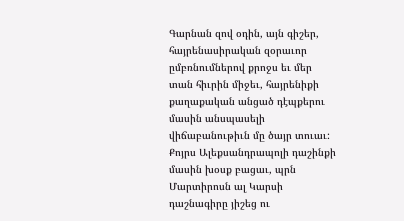Գարնան զով օդին, այն գիշեր, հայրենասիրական զօրաւոր ըմբռնումներով քրոջս եւ մեր տան հիւրին միջեւ, հայրենիքի քաղաքական անցած դէպքերու մասին անսպասելի վիճաբանութիւն մը ծայր տուաւ:
Քոյրս Ալեքսանդրապոլի դաշինքի մասին խօսք բացաւ, պրն Մարտիրոսն ալ Կարսի դաշնագիրը յիշեց ու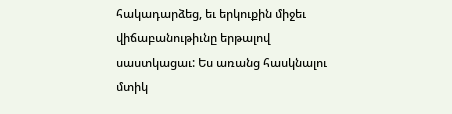հակադարձեց, եւ երկուքին միջեւ վիճաբանութիւնը երթալով սաստկացաւ: Ես առանց հասկնալու մտիկ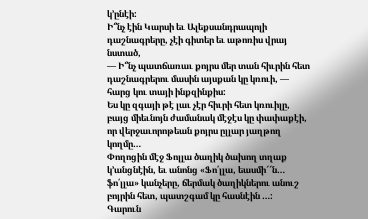կ՚ընէի:
Ի՞նչ էին Կարսի եւ Ալեքսանդրապոլի դաշնագրերը, չէի գիտեր եւ աթոռիս վրայ նստած,
— Ի՞նչ պատճառաւ քոյրս մեր տան հիւրին հետ դաշնագրերու մասին այսքան կը կռուի, — հարց կու տայի ինքզինքիս:
Ես կը զգայի թէ լաւ չէր հիւրի հետ կռուիլը, բայց միեւնոյն ժամանակ մէջէս կը փափաքէի, որ վերջաւորոթեան քոյրս ըլլար յաղթող կողմը…
Փողոցին մէջ Ֆոլլա ծաղիկ ծախող տղաք կ՚անցնէին, եւ անոնց «Ֆո՛լլա, եասմի՜՜ն… ֆո՛լլա» կանչերը, ճերմակ ծաղիկներու անուշ բոյրին հետ, պատշգամ կը հասնէին …:
Գարուն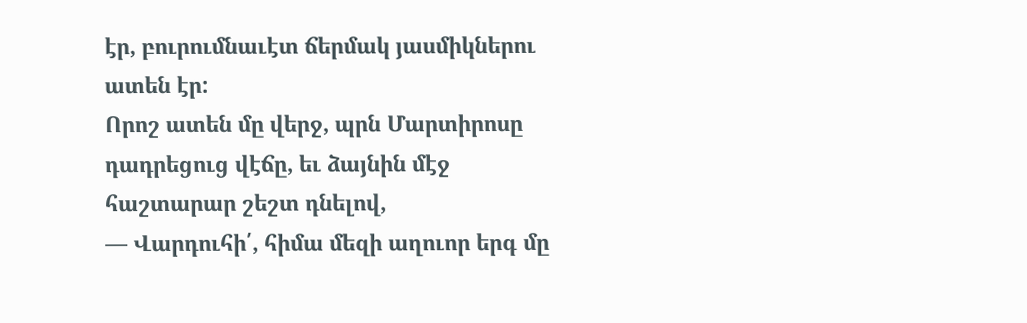էր, բուրումնաւէտ ճերմակ յասմիկներու ատեն էր:
Որոշ ատեն մը վերջ, պրն Մարտիրոսը դադրեցուց վէճը, եւ ձայնին մէջ հաշտարար շեշտ դնելով,
— Վարդուհի՛, հիմա մեզի աղուոր երգ մը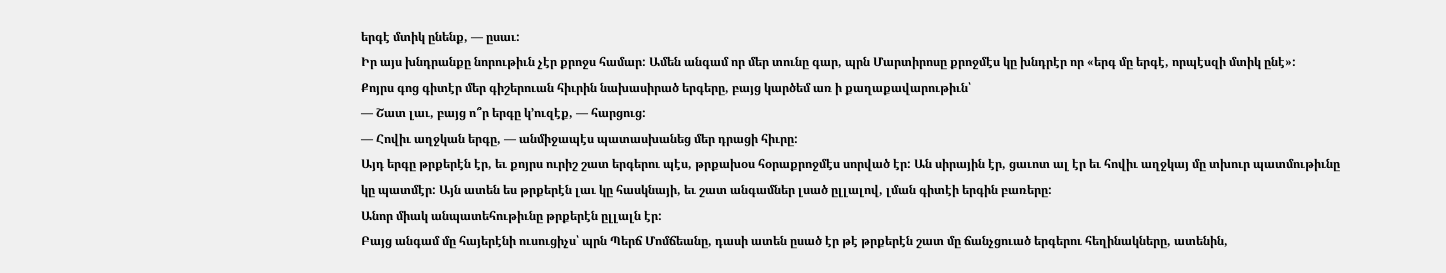երգէ մտիկ ընենք, — ըսաւ:
Իր այս խնդրանքը նորութիւն չէր քրոջս համար: Ամեն անգամ որ մեր տունը գար, պրն Մարտիրոսը քրոջմէս կը խնդրէր որ «երգ մը երգէ, որպէսզի մտիկ ընէ»:
Քոյրս գոց գիտէր մեր գիշերուան հիւրին նախասիրած երգերը, բայց կարծեմ առ ի քաղաքավարութիւն՝
— Շատ լաւ, բայց ո՞ր երգը կ՚ուզէք, — հարցուց:
— Հովիւ աղջկան երգը, — անմիջապէս պատասխանեց մեր դրացի հիւրը:
Այդ երգը թրքերէն էր, եւ քոյրս ուրիշ շատ երգերու պէս, թրքախօս հօրաքրոջմէս սորված էր: Ան սիրային էր, ցաւոտ ալ էր եւ հովիւ աղջկայ մը տխուր պատմութիւնը կը պատմէր: Այն ատեն ես թրքերէն լաւ կը հասկնայի, եւ շատ անգամներ լսած ըլլալով, լման գիտէի երգին բառերը:
Անոր միակ անպատեհութիւնը թրքերէն ըլլալն էր:
Բայց անգամ մը հայերէնի ուսուցիչս՝ պրն Պերճ Մոմճեանը, դասի ատեն ըսած էր թէ թրքերէն շատ մը ճանչցուած երգերու հեղինակները, ատենին,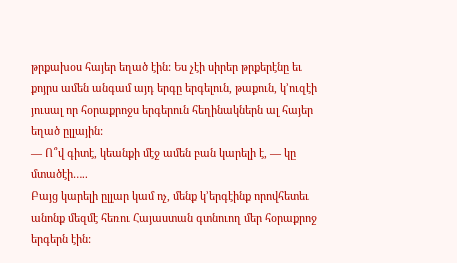թրքախօս հայեր եղած էին: Ես չէի սիրեր թրքերէնը եւ քոյրս ամեն անգամ այդ երգը երգելուն, թաքուն, կ՚ուզէի յուսալ որ հօրաքրոջս երգերուն հեղինակներն ալ հայեր եղած ըլլային:
— Ո՞վ գիտէ, կեանքի մէջ ամեն բան կարելի է, — կը մտածէի…..
Բայց կարելի ըլլար կամ ոչ, մենք կ՚երգէինք որովհետեւ անոնք մեզմէ հեռու Հայաստան գտնուող մեր հօրաքրոջ երգերն էին: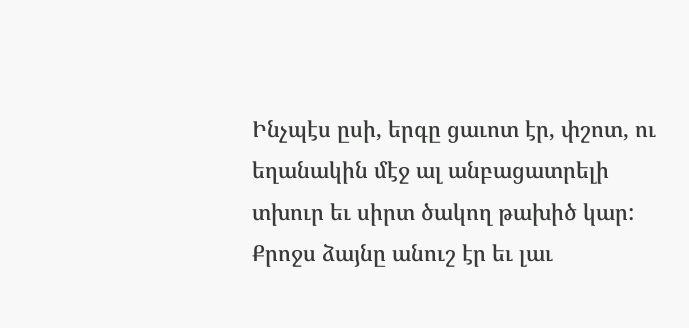Ինչպէս ըսի, երգը ցաւոտ էր, փշոտ, ու եղանակին մէջ ալ անբացատրելի տխուր եւ սիրտ ծակող թախիծ կար:
Քրոջս ձայնը անուշ էր եւ լաւ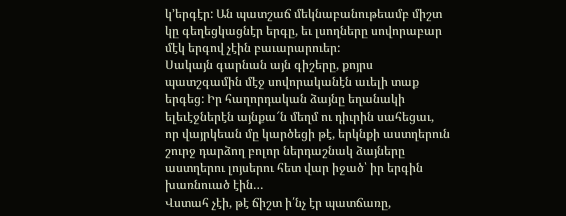կ՚երգէր: Ան պատշաճ մեկնաբանութեամբ միշտ կը գեղեցկացնէր երգը, եւ լսողները սովորաբար մէկ երգով չէին բաւարարուեր:
Սակայն գարնան այն գիշերը, քոյրս պատշգամին մէջ սովորականէն աւելի տաք երգեց: Իր հաղորդական ձայնը եղանակի ելեւէջներէն այնքա՜ն մեղմ ու դիւրին սահեցաւ, որ վայրկեան մը կարծեցի թէ, երկնքի աստղերուն շուրջ դարձող բոլոր ներդաշնակ ձայները աստղերու լոյսերու հետ վար իջած՝ իր երգին խառնուած էին…
Վստահ չէի, թէ ճիշտ ի՛նչ էր պատճառը,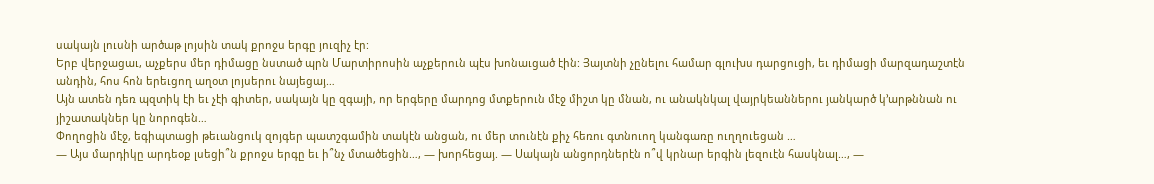սակայն լուսնի արծաթ լոյսին տակ քրոջս երգը յուզիչ էր:
Երբ վերջացաւ, աչքերս մեր դիմացը նստած պրն Մարտիրոսին աչքերուն պէս խոնաւցած էին: Յայտնի չընելու համար գլուխս դարցուցի, եւ դիմացի մարզադաշտէն անդին, հոս հոն երեւցող աղօտ լոյսերու նայեցայ…
Այն ատեն դեռ պզտիկ էի եւ չէի գիտեր, սակայն կը զգայի, որ երգերը մարդոց մտքերուն մէջ միշտ կը մնան, ու անակնկալ վայրկեաններու յանկարծ կ՚արթննան ու յիշատակներ կը նորոգեն…
Փողոցին մէջ, եգիպտացի թեւանցուկ զոյգեր պատշգամին տակէն անցան, ու մեր տունէն քիչ հեռու գտնուող կանգառը ուղղուեցան …
— Այս մարդիկը արդեօք լսեցի՞ն քրոջս երգը եւ ի՞նչ մտածեցին…, — խորհեցայ. — Սակայն անցորդներէն ո՞վ կրնար երգին լեզուէն հասկնալ…, —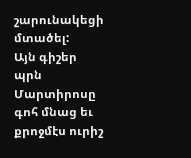շարունակեցի մտածել:
Այն գիշեր պրն Մարտիրոսը գոհ մնաց եւ քրոջմէս ուրիշ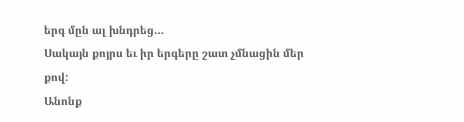երգ մըն ալ խնդրեց…
Սակայն քոյրս եւ իր երգերը շատ չմնացին մեր քով:
Անոնք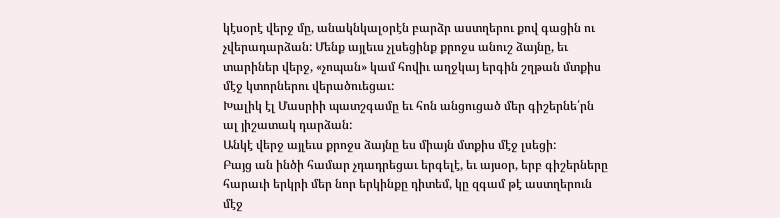կէսօրէ վերջ մը, անակնկալօրէն բարձր աստղերու քով գացին ու չվերադարձան: Մենք այլեւս չլսեցինք քրոջս անուշ ձայնը, եւ տարիներ վերջ, «չոպան» կամ հովիւ աղջկայ երգին շղթան մտքիս մէջ կտորներու վերածուեցաւ:
Խալիկ էլ Մասրիի պատշգամը եւ հոն անցուցած մեր գիշերնե՛րն ալ յիշատակ դարձան:
Անկէ վերջ այլեւս քրոջս ձայնը ես միայն մտքիս մէջ լսեցի:
Բայց ան ինծի համար չդադրեցաւ երգելէ, եւ այսօր, երբ գիշերները հարաւի երկրի մեր նոր երկինքը դիտեմ, կը զգամ թէ աստղերուն մէջ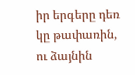իր երգերը դեռ կը թափառին, ու ձայնին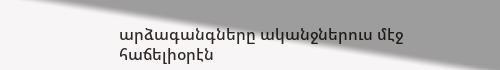արձագանգները ականջներուս մէջ հաճելիօրէն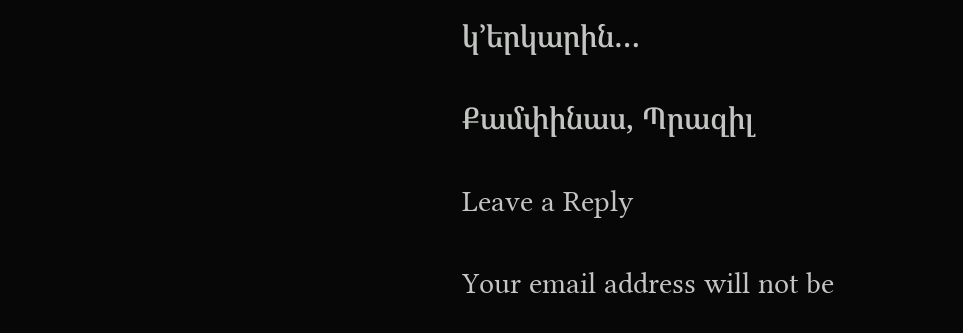կ՚երկարին…

Քամփինաս, Պրազիլ

Leave a Reply

Your email address will not be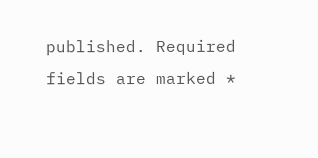published. Required fields are marked *